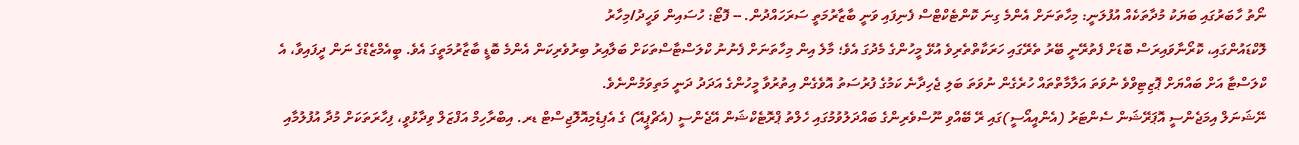ނޯތު ހާބަރުގައި ބަޔަކު މުދާތަކެއް އުފުލަނީ: މިހާތަނަށް އެންމެ ގިނަ ކޮންޓެކްޓްސް ފެނިފައި ވަނީ ބާޒާރުމަތީ ސަރަހައްދުން. -- ފޮޓޯ: ހުސައިން ވަހީދު/މިހާރު
ލޮކްޑައުންގައި، ކޮރޯނާވައިރަސް ބޮޑަށް ފެތުރޭނީ ބޭރު ތެރޭގައި ހަރަކާތްތެރިވެ އުޅޭ މީހުންގެ މެދުގަ އެވެ؛ މާލެ އިން މިހާތަނަށް ފެނުނު ކްލަސްޓާސްތަކަށް ބަލާއިރު ބިރުވެރިކަން އެންމެ ބޮޑީ ބާޒާރުމަތީގަ އެވެ. ބީއެމްޒެޑްގެ ނަން ދީފައިވާ، އެ ކްލަސްޓާ އަށް ބައްޔަށް ޕޮޒިޓިވްވެ ނުވަތަ އަލާމާތްތައް ހުރެގެން ނުވަތަ ބަލި ޖެހިދާނެ ކަމުގެ ފުރުސަތު އޮވެގެން އިތުރުވާ މީހުންގެ އަދަދު ދަނީ މަތިވަމުންނެވެ.
ނޭޝަނަލް އިމަޖެންސީ އޮޕަރޭޝަން ސެންޓަރު (އެންއީއޯސީ)ގައި ރޭ ބޭއްވި ނޫސްވެރިންގެ ބައްދަލުވުމުގައި ހެލްތު ޕްރޮޓެކްޝަން އޭޖެންސީ (އެޗްޕީއޭ) ގެ އެޕިޑެމިއޮލޮޖިސްޓް ޑރ. އިބްރާހިމް އަފްޒަލް ވިދާޅުވީ، ފިހާރަތަކަށް މުދާ އުފުލުމާއި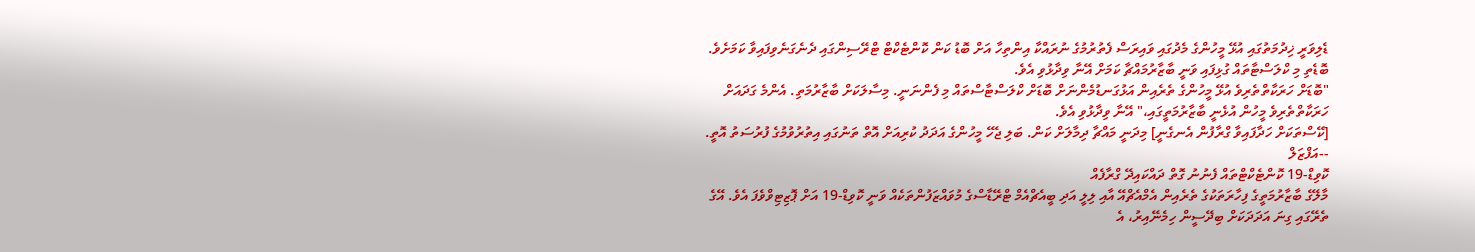ޑެލިވަރީ ޚިދުމަތުގައި އުޅޭ މީހުންގެ މެދުގައި ވައިރަސް ފެތުރުމުގެ ނުރައްކާ އިންތިހާ އަށް ބޮޑު ކަން ކޮންޓެކްޓް ޓްރޭސިންގައި ދެނެގަނެވިފައިވާ ކަމަށެވެ. ބޮޑެތި މި ކްލަސްޓާތައް ގުޅިފައި ވަނީ ބާޒާރުމައްޗާ ކަމަށް އޭނާ ވިދާޅުވި އެވެ.
"ބޮޑަށް ހަރަކާތްތެރިވެ އުޅޭ މީހުންގެ ތެރެއިން އަޅުގަނޑުމެންނަށް ބޮޑަށް ކްލަސްޓާސްތައް މި ފެންނަނީ. މިސާލަކަށް ބާޒާރުމަތި. އެންމެ ގަދައަށް ހަރަކާތްތެރިވެ މީހުން އުޅެނީ ބާޒާރުމަތީގައި،" އޭނާ ވިދާޅުވި އެވެ.
[ކޭސްތަކަށް ހަދާފައިވާ ގްރާފުން އެނގެނީ] މިދަނީ މައްޗާ ދިމާލަށް ކަން. ބަލި ޖެހޭ މީހުންގެ އަދަދު ކުރިއަށް އޮތް ތަނުގައި އިތުރުވުމުގެ ފުރުސަތު އޮތީ. --އަފްޒަލް
ކޮވިޑް-19 ކޮންޓެކްޓްތައް ފެނުނު ގޮތް ދައްކައިދޭ ގްރާފެއް
މާލޭގެ ބާޒާރުމަތީގެ ފިހާރަތަކުގެ ތެރެއިން އެމްއެޗްއޭ އާއި ލިލީ އަދި ބީއެޗްއެމް ޓްރޭޑާސްގެ މުވައްޒަފުންތަކެއް ވަނީ ކޮވިޑް-19 އަށް ޕޮޒިޓިވްވެފަ އެވެ. އޭގެ ތެރޭގައި ގިނަ އަދަދަކަށް ބިދޭސީން ހިމެނޭއިރު، އެ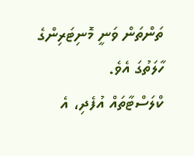ތަންތަން ވަނީ މޮނިޓަރިންގެ ހާލަތުގަ އެވެ.
ކްލަސްޓާތައް އުފެދި، އެ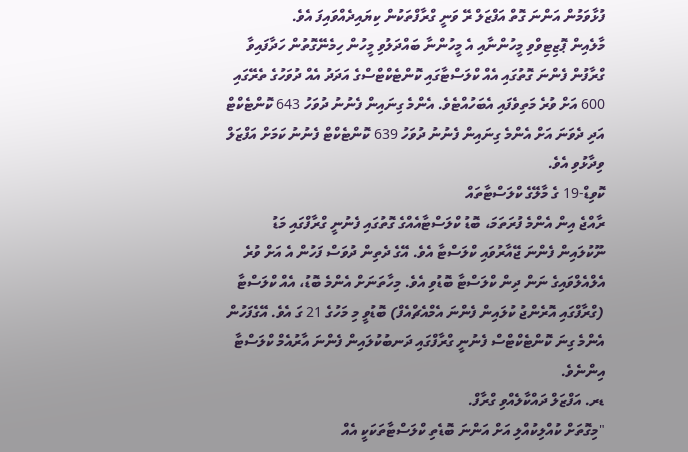ފުޅާވަމުން އަންނަ ގޮތް އަފްޒަލް ރޭ ވަނީ ގްރާފްތަކުން ކިޔައިދެއްވައިފަ އެވެ.
މާލެއިން ޕޮޒިޓިވްވި މީހުންނާއި އެ މީހުންނާ ބައްދަލުވި މީހުން ހިމެނޭގޮތުން ހަދާފައިވާ ގްރާފުން ފެންނަ ގޮތުގައި އެއް ކްލަސްޓާގައި ކޮންޓެކްޓްސްގެ އަދަދު އެއް ދުވަހުގެ ތެރޭގައި 600 އަށް ވުރެ މަތިވެފައި އެބަހުއްޓެވެ. އެންމެ ގިނައިން ފެނުނު ދުވަހު 643 ކޮންޓެކްޓް އަދި ދެވަނަ އަށް އެންމެ ގިނައިން ފެނުނު ދުވަހު 639 ކޮންޓެކްޓް ފެނުނު ކަމަށް އަފްޒަލް ވިދާޅުވި އެވެ.
ކޮވިޑް-19 ގެ މާލޭގެ ކްލަސްޓާތައް
ރާއްޖެ އިން އެންމެ ފުރަތަމަ، ބޮޑު ކްލަސްޓާއެއްގެ ގޮތުގައި ފެނުނީ ގްރާފްގައި މަޑު ނޫކުލައިން ފެންނަ ޖޭއާރުވައި ކްލަސްޓާ އެވެ. އޭގެ ދެތިން ދުވަސް ފަހުން އެ އަށް ވުރެ އެލްއެލްވައިގެ ނަން ދިން ކްލަސްޓާ ބޮޑުވި އެވެ. މިހާތަނަށް އެންމެ ބޮޑު، އެއް ކްލަސްޓާ (ގްރާފްގައި އޮރެންޖު ކުލައިން ފެންނަ އެމްއެޗްއެފް) ބޮޑުވީ މި މަހުގެ 21 ގަ އެވެ. އޭގެފަހުން އެންމެ ގިނަ ކޮންޓެކްޓްސް ފެނުނީ ގްރާފްގައި ދަނބުކުލައިން ފެންނަ އާރުއެމް ކްލަސްޓާ އިންނެވެ.
ޑރ. އަފްޒަލް ދައްކާލެއްވި ގްރާފް.
"މިގޮތަށް ކުއްލިކުއްލި އަށް އަންނަ ބޮޑެތި ކްލަސްޓާތަކަކީ އެއް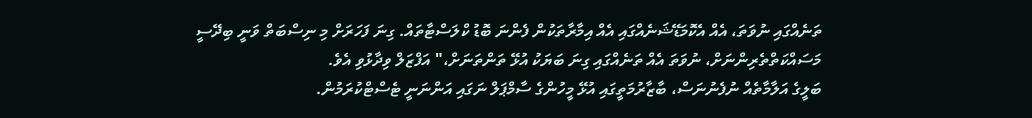ތަނެއްގައި ނުވަތަ، އެއް އެކޮމަޑޭޝަނެއްގައި އެއް އިމާރާތަކުން ފެންނަ ބޮޑު ކްލަސްޓާތައް. ގިނަ ފަހަރަށް މި ނިސްބަތް ވަނީ ބިދޭސީ މަސައްކަތްތެރިންނަށް، ނުވަތަ އެއް ތަނެއްގައި ގިނަ ބަޔަކު އުޅޭ ތަންތަނަށް،" އަފްޒަލް ވިދާޅުވި އެވެ.
ބަލީގެ އަލާމާތެއް ނުފެނުނަސް، ބާޒާރުމަތީގައި އުޅޭ މީހުންގެ ސާމްޕަލް ނަގައި އަންނަނީ ޓެސްޓްކުރަމުން.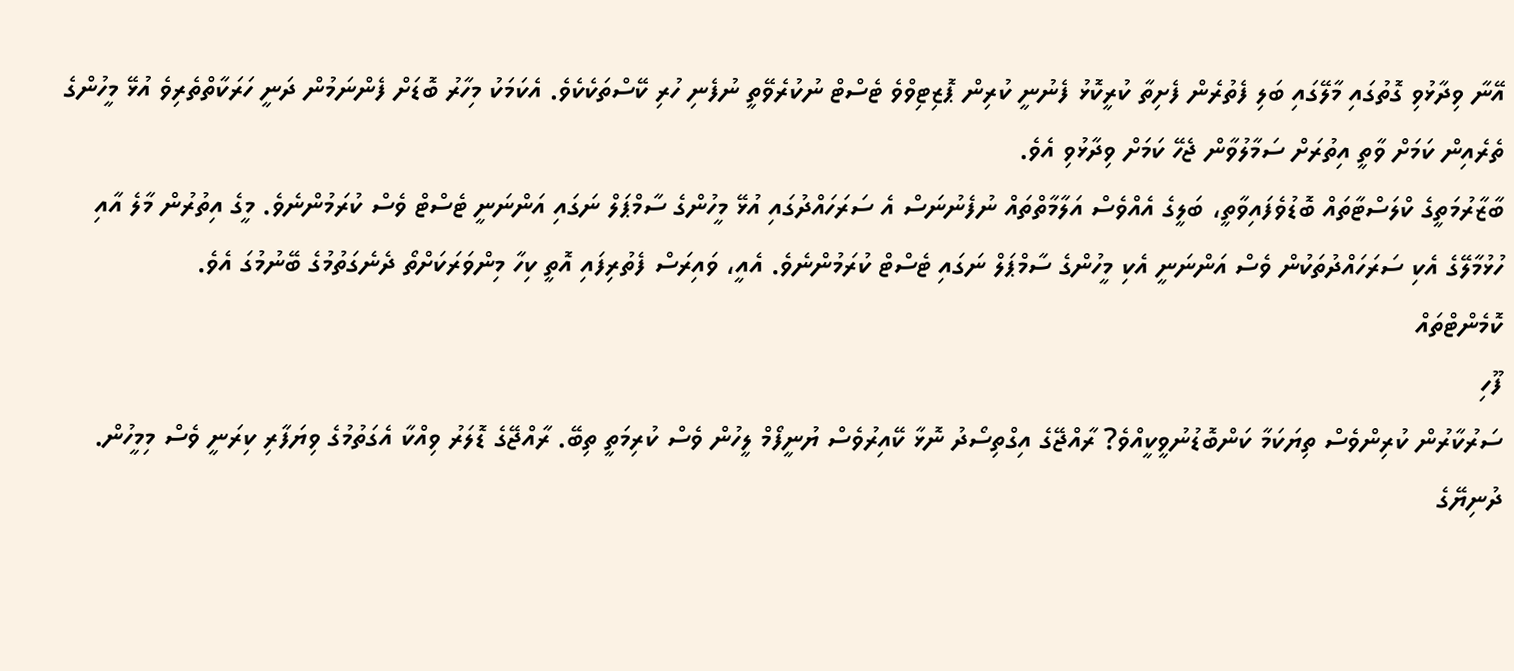އޭނާ ވިދާޅުވި ގޮތުގައި މާލޭގައި ބަލި ފެތުރެން ފެށިތާ ކުރީކޮޅު ފެނުނީ ކުރިން ޕޮޒިޓިވްވެ ޓެސްޓް ނުކުރެވޭތީ ނުފެނި ހުރި ކޭސްތަކެކެވެ. އެކަމަކު މިހާރު ބޮޑަށް ފެންނަމުން ދަނީ ހަރަކާތްތެރިވެ އުޅޭ މީހުންގެ ތެރެއިން ކަމަށް ވާތީ އިތުރަށް ސަމާލުވާން ޖެހޭ ކަމަށް ވިދާޅުވި އެވެ.
ބާޒާރުމަތީގެ ކްލަސްޓާތައް ބޮޑުވެފައިވާތީ، ބަލީގެ އެއްވެސް އަލާމާތްތައް ނުފެނުނަސް އެ ސަރަހައްދުގައި އުޅޭ މީހުންގެ ސާމްޕަލް ނަގައި އަންނަނީ ޓެސްޓް ވެސް ކުރަމުންނެވެ. މީގެ އިތުރުން މާލެ އާއި ހުޅުމާލޭގެ އެކި ސަރަހައްދުތަކުން ވެސް އަންނަނީ އެކި މީހުންގެ ސާމްޕަލް ނަގައި ޓެސްޓް ކުރަމުންނެވެ. އެއީ، ވައިރަސް ފެތުރިފައި އޮތީ ކިހާ މިންވަރަކަށްތޯ ދެނެގަތުމުގެ ބޭނުމުގަ އެވެ.
ކޮމެންޓްތައް
ފޫހި
ސަރުކާރުން ކުރިންވެސް ތިޔަކަމާ ކަންބޮޑުނުވީކީއްވެ? ރާއްޖޭގެ އިގްތިސޯދު ނޮޅާ ކޭއިރުވެސް ޔުނީފޯމް ލީހުން ވެސް ކުރިމަތީ ތިބޭ. ރާއްޖޭގެ ޑޮލަރު ވިއްކާ އެގަތުމުގެ ވިޔަފާރި ކިރަނީ ވެސް މިމީހުން. ދުނިޔޭގެ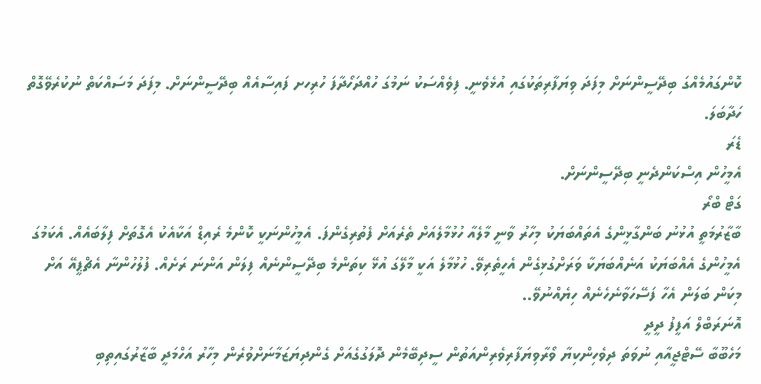ކޮންގައުމެއްގަ ބިދޭސީންނަށް މިފަދަ ވިޔަފާރިތަކުގައި އުޅެވެނީ. ފިވެއްސަކު ނަމުގަ ހުއްދަހޯދާފަ ހުރިހށ ފައިސާއެއް ބިދޭސީންނަށް. މިފަދަ މަސައްކަތް ނުކުރެވޭގޮތް ހަދާބަލަ.
ޑެރަ
އެމީހުން އިސްކަންދެނީ ބިދޭސީންނަށް.
ގަޓް ބްރޯ
ބާޒާރުމަތީ އުޅުނު ބަންގާޅީންގެ އެތައްބަޔަކު މިހާރު ވާނީ މާލެއާ ހުޅުމާލެއަށް ތެރެއަށް ފެތުރިގެންފަ. އެމީހުންނަކީ ކޮންމެ ރެއިޑް އަކާއެކު އެގޮތަށް ފިލާބައެއް. އެކަމުގަ އެމީހުންގެ އެއްބަޔަކު އަނެއްބަޔަކާ ވަރަށްގުޅިގެން އެހީތެރިވޭ. ހުޅުމާލެ އަކީ މާލޭގަ އުޅޭ ކިތަންމެ ބިދޭސީންނެއް ފިލަން އަންނަ ރަށެއް. ފުލުހުންނާ އެޗްޕީއޭ އަށް މިކަން ބަލަން އެހާ ފަސޭހަވާނެހެނެއް ހިޔެއްނުވޭ..
އޮނަރަބްލް އަފީފު ދީދީ
މަހެބޫބާ ސޭޓްޖީއާއި ނުވަތަ ދިވެހިންކިޔާ ވޯރާވިޔަފާރިވެރިންއަތުން ސީދިބޭމެން ދޮލަގުގެއަށް ގެންދިޔަޒަމާނަށްވުރެން މިހާރު އަހްމަދީ ބާޒާރުގައިތިބި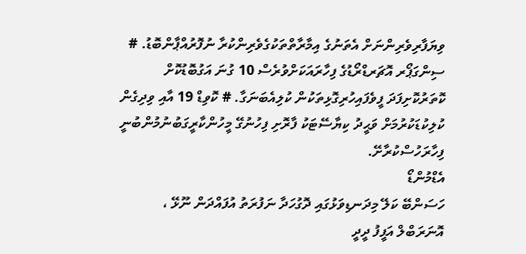ވިޔަފާރިވެރިންނަށް އެތަނުގެ އިމާރާތްތަކުގެވެރިންކުރާ ނުފޮރުއްޕާންބޮޑު. # ސިންގަޕޯރ އޮޗަރޑްރޯޑުގެ ފިހާރައަކަށްވުރެސް 10 ގުނަ އަގުބޮޑުކޮށް ކޮތަރުކޮށިފަދަ ފީވެފައިހުރިގޮޅިތަކުން ކުލިއެބަނަގާ. # ކޮވިޑް 19 އާއި ވިދިގެން ކުލިކުޑަކުރުމަށް ވަޙީދު ކިޔާސޭޓަކު ފާރޮށި ފިހުނުގޭ މީހުންކާރީގަބުނުމުންބުނީ ފިހާރަހުސްކުރާށޭ.
އެޑްމުންޑޯ
ހަސަންބޭ ކަލޭ މިދަނޑިވަޅުގައި ދޮގުހަދާ ނަފުރަތު އުފައްދަން ނޫޅޭ ،
އޮނަރަބްލް އަފީފު ދީދީ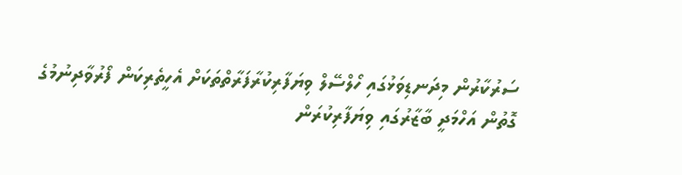ސަރުކާރުން މިދަނޑިވަޅުގައި ހޯލްސޭލް ވިޔަފާރިކުރާފަރާތްތަކަށް އެހީތެރިކަން ފޯރުވާދިނުމުގެ ގޮތުން އަހްމަދީ ބާޒާރުގައި ވިޔަފާރިކުރަން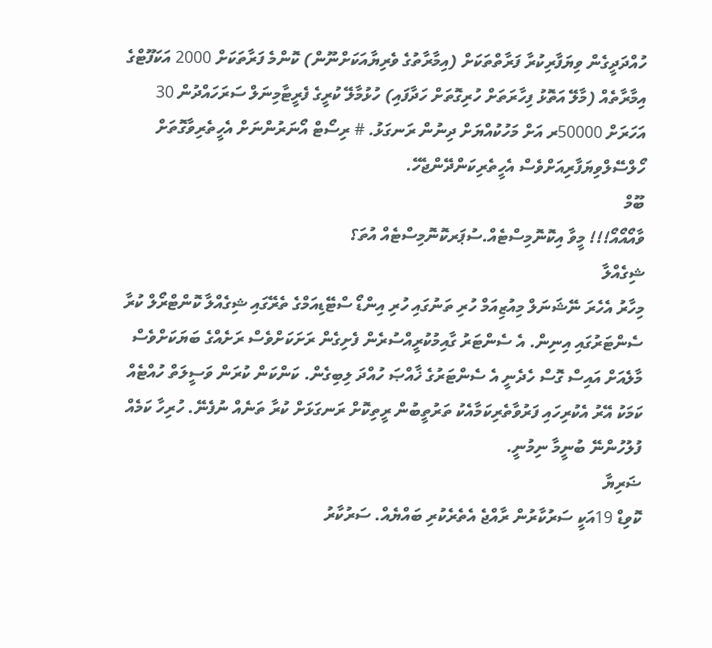ހުއްދަދީގެން ވިޔަފާރިކުރާ ފަރާތްތަކަށް (އިމާރާތުގެ ވެރިޔާއަކަށްނޫން) ކޮންމެ ފަރާތަކަށް 2000 އަކަފޫޓްގެ އިމާރާތެއް (މާލޭ އަތޮޅު ފިހާރަތަށް ހުރިގޮތަށް ހަދާފައި) ހުޅުމާލޭ ކުރީގެ ފެރީޓާމިނަލް ސަރަހައްދުން 30 އަހަރަށް 50000ރ އަށް މަހުކުއްޔަށް ދިނުން ރަނގަޅު. # ރިސޯޓް އޯނަރުންނަށް އެހީތެރިވާގޮތަށް ހޯލްސޭލްވިޔަފާރިއަށްވެސް އެހީތެރިކަންދޭންޖެހޭ.
ބޫމް
ވާއޯއޯއޯ!!! މީވާ އިކޮނޮމިސްޓެއް.ސުޕަރކޮނޮމިސްޓެއް އުތަ؟
ޝިގެއްލާ
މިހާރު އެހެރަ ނޭޝަނަލް މިއުޒިއަމް ހުރި ތަނުގައި ހުރި އިންޑޯ ސްޓޭޑިއަމްގެ ތެރޭގައި ޝިގެއްލާ ކޮންޓްރޯލް ކުރާ ސެންޓަރުގައި އިނިން. އެ ސެންޓަރު ގާއިމުކުރީއްސުރެން ފެށިގެން ރަށަކަށްވެސް ރަށެއްގެ ބަޔަކަށްވެސް މާލެއަށް އައިސް ގޮސް ހެދެނީ އެ ސެންޓަރުގެ ޚާއްޞަ ހުއްދަ ލިބިގެން. ކަންކަން ކުރަން ވަސީލަތް ހުއްޓެއް ކަމަކު އޭރު އެކުރިހައި ފަރުވާތެރިކަމާއެކު ތަރުތީބުން ރީތިކޮށް ރަނގަޅަށް ކުރާ ތަނެއް ނުފެނޭ. ހުރިހާ ކަމެއް ފުލުހުންނޭ ބުނީމާ ނިމުނީ.
ޟަރިޔާ
ކޮވިޑް 19އަކީ ސަރުކާރުން ރާއްޖެ އެތެރެކުރި ބައްޔެއް. ސަރުކާރު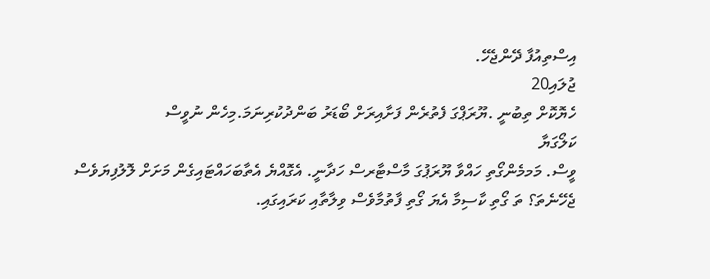އިސްތިއުފާ ދޭންޖެހޭ.
ޖުލައި20
ހެޔޮކޮށް ތިބުނީ .ޔޫރަޕްގަ ފެތުރެން ފަށާއިރަށް ބޯޑަރު ބަންދުކުރިނަމަ.މިހެން ނުވީސް
ކަލޯގަޔާ
ވީސް. މަމމެންގޯތި ހައްވާ ޔޫރަޕުގަ މާސްޓާރސް ހަދާނީ. އެގޮއްޔެ އެތާބަހައްޓައިގެން މަށަށް ލޮލުފިޔަވެސް ޖެހޭނެތަ؟ ތަ ގޯތި ކާސިމާ އެޔަ ގޯތި ފާތުމާވެސް ވިލާތާއި ކަރައިގައި.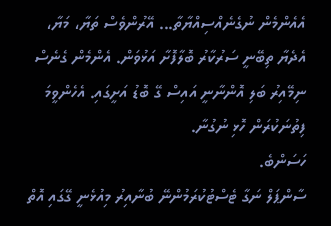އެއެންމެން ނުގެނެއްސިއްޔާތާ... އޭރުންވެސް ތަޔާ، މަޔާ، އެދެޔާ ތިބޭނީ ސަރުކާރު ބޮލާފޮށާ އަޅުވަން. އެންމެން ގެނެސް ނިމޭއިރު ބަލި އޮންނާނީ އައިސް ގޭ ބޮޑު އަށީގައި. އެހެންވީމަ ފިތުނަކުރަން ހޮޅި ނުގުނާ.
ހަސަންބެ.
ސާންޕަލް ނަގާ ޓެސްޓުކުރަމުންނޭ ބުނާއިރު މިއުޅެނީ ގޭގައި އޮތް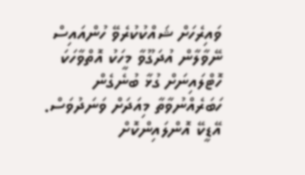ވައިރެހަށް ޝައްކުކުރެވޭ ހުންއައިސް ނޭވާލާން އުދަގޫވާ މީހަކު އޮތްވާހަކަ ހޮޓްލައިނަށް ގުޅާ ބުނެގެން ހަބަރެއްނުވާތާ މިއަދަށް ވަނަދުވަސް. އޭޑީކޭ އޮންލައިންކޮށް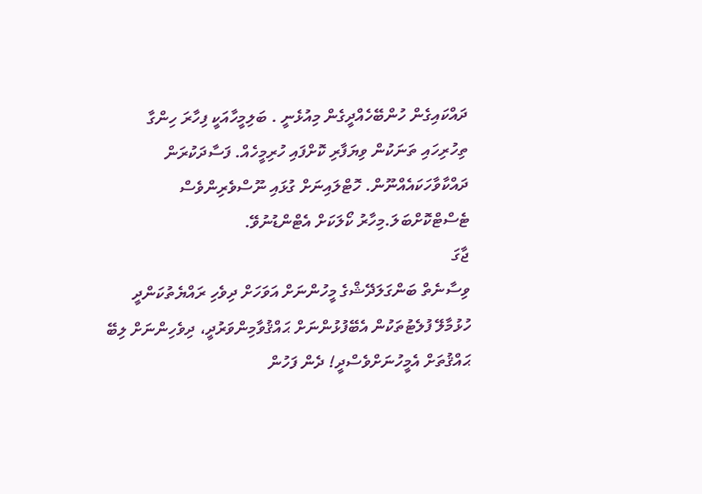ދައްކައިގެން ހުންބޭހެއްދީގެން މިއުޅެނީ . ބަލިމީހާއަކީ ފިހާރަ ހިންގާ ތިހުރިހައި ތަނަކުން ވިޔަފާރި ކޮށްފައި ހުރިމީހެއް. ފަސާދަކުރަން ދައްކާވާހަކައެއްނޫން. ހޮޓްލައިނަށް ގުޅައި ނޫސްވެރިންވެސް ޓެސްޓްކޮށްބަލަ.މިހާރު ކޯލަކަށް އެޓްންޑުނުވޭ.
ޖާގަ
ވިސާނެތް ބަންގަލަދޭޝްގެ މީހުންނަށް އަވަހަށް ދިވެހި ރައްޔެތުކަންދީ ހުޅުމާލޭ ފުލެޓުތަކުން އެބޭފުޅުންނަށް ޙައްޤުވާމިންވަރުދީ، ދިވެހިންނަށް ލިބޭ ޙައްޤުތަށް އެމީހުނަށްވެސްދީ! ދެން ފަހުން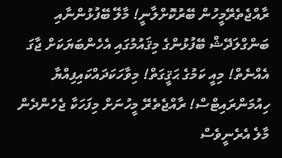ރާއްޖެތެރޭމީހުން ބޭރުކޮށްލާނީ! މާލޭ ބޭފުޅުންނާއި ބަންގްލަދޭޝް ބޭފުޅުންގެ މިޤައުމުގައި އެހެންބަޔަކަށް ޖާގަ އެއްނެތް! މިއީ ކަމުގެ ޙަޤީގަތް! މިވާހަކަދައްކައިފިއްޔާ ހިއުމަންރައިޓްސް! ރާއްޖެތެރޭ މީހުނަށް މިފަހަކާ ޖެހެންދެން މާލެ އެރެނީވެސް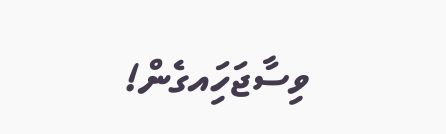ވިސާޖަހަިއގެން!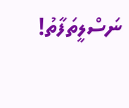ނަސްލީތަފާތު!